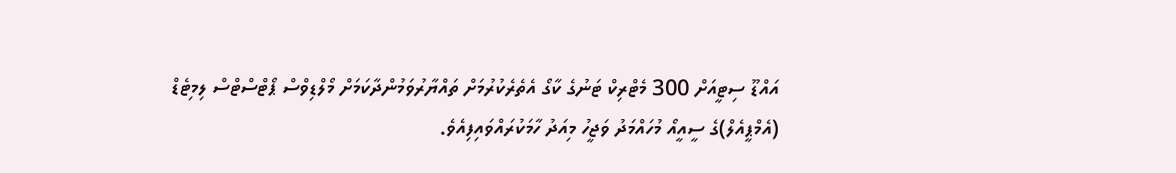އައްޑޫ ސިޓީއަށް 300 މެޓްރިކް ޓަނުގެ ކާގޯ އެތެރެކުރުމަށް ތައްޔާރުވަމުންދާކަމަށް މޯލްޑިވްސް ޕޯޓްސްޓްސް ލިމިޓެޑް (އެމްޕީއެލް)ގެ ސީއީއޯ މުހައްމަދު ވަޖީހު މިއަދު ހާމަކުރައްވައިފިއެވެ.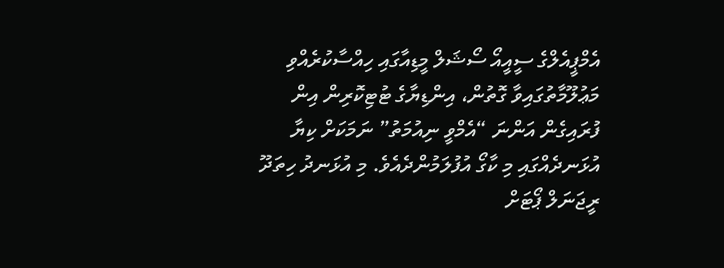އެމްޕީއެލްގެ ސީއީއޯ ސޯޝަލް މީޑިއާގައި ހިއްސާކުރެއްވި މަޢުލޫމާތުގައިވާ ގޮތުން، އިންޑިޔާގެ ޓުޓިކޮރިން އިން ފުރައިގެން އަންނަ “އެމްވީ ނިއުމަތު” ނަމަކަށް ކިޔާ އުޅަނދެއްގައި މި ކާގޯ އުފުލަމުންދެއެވެ. މި އުޅަނދު ހިތަދޫ ރީޖަނަލް ޕޯޓަށް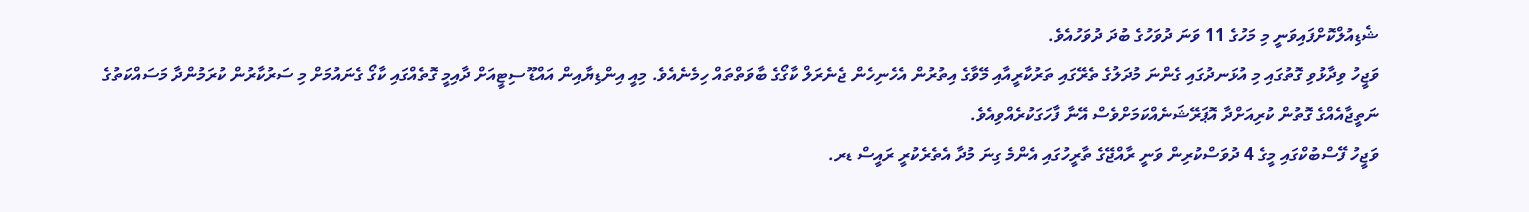ޝެޑިއުލްކޮށްފައިވަނީ މި މަހުގެ 11 ވަނަ ދުވަހުގެ ބުދަ ދުވަހުއެވެ.
ވަޖީހު ވިދާޅުވި ގޮތުގައި މި އުޅަނދުގައި ގެންނަ މުދަލުގެ ތެރޭގައި ތަރުކާރީއާއި މޭވާގެ އިތުރުން އެހެނިހެން ޖެނެރަލް ކާގޯގެ ބާވަތްތައް ހިމެނެއެވެ. މިއީ އިންޑިޔާއިން އައްޑޫ ސިޓީއަށް ދާއިމީ ގޮތެއްގައި ކާގޯ ގެނައުމަށް މި ސަރުކާރުން ކުރަމުންދާ މަސައްކަތުގެ ނަތީޖާއެއްގެ ގޮތުން ކުރިއަށްދާ އޮޕަރޭޝަނެއްކަމަށްވެސް އޭނާ ފާހަގަކުރެއްވިއެވެ.
ވަޖީހު ފޭސްބުކްގައި މީގެ 4 ދުވަސްކުރިން ވަނީ ރާއްޖޭގެ ތާރީހުގައި އެންމެ ގިނަ މުދާ އެތެރެކުރީ ރައީސް ޑރ.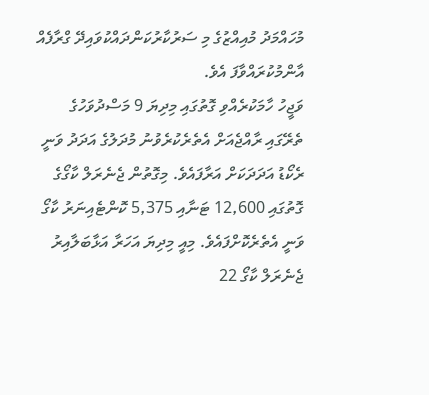މުހައްމަދު މުއިއްޒުގެ މި ސަރުކާރުކަންދައްކުވައިދޭ ގްރާފެއް އާންމުކުރައްވާފަ އެވެ.
ވަޖީހު ހާމަކުރެއްވި ގޮތުގައި މިދިޔަ 9 މަސްދުވަހުގެ ތެރޭގައި ރާއްޖެއަށް އެތެރެކުރެވުނު މުދަލުގެ އަދަދު ވަނީ ރެކޯޑު އަދަދަކަށް އަރާފައެވެ. މިގޮތުން ޖެނެރަލް ކާގޯގެ ގޮތުގައި 12,600 ޓަނާއި 5,375 ކޮންޓެއިނަރު ކާގޯ ވަނީ އެތެރެކޮށްފައެވެ. މިއީ މިދިޔަ އަހަރާ އަޅާބަލާއިރު ޖެނެރަލް ކާގޯ 22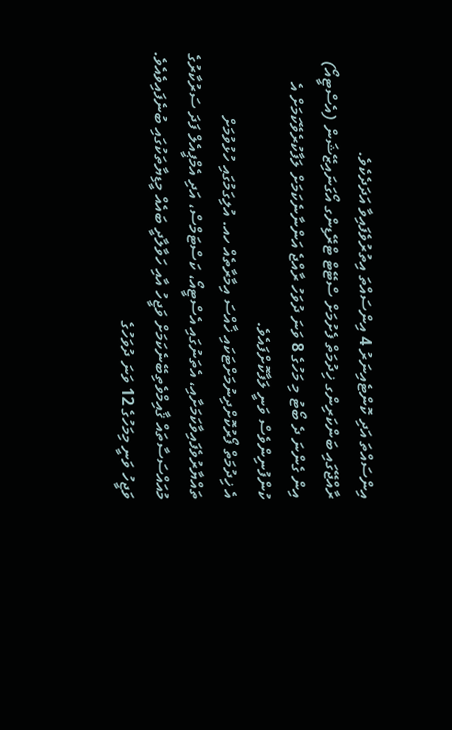އިންސައްތަ އަދި ކޮންޓެއިނަރު 4 އިންސައްތަ އިތުރުވެފައިވާ އަދަދެކެވެ.
ރާއްޖޭގައި ބަންކަރިންގ ޚިދުމަތް ފެށުމަށް ސްޓޭޓް ޓްރޭޑިންގ އޯގަނައިޒޭޝަން (އެސްޓީއޯ) އިން ގެންނަ ދެ ބޯޓު މި މަހުގެ 8 ވަނަ ދުވަހު ރާއްޖެ އަންނާނެކަމަށް ލަފާކުރެވޭކަމަށް އެ ކުންފުނިންވެސް ވަނީ ލަފާކޮށްފައެވެ.
އެ ޚިދުމަތް ފޯރުކޮށްދިނުމަށްޓަކައި ޚާއްސަ އިމާރާތެއް ހއ. އުލިގަމުގައި ހުޅުވުމަށް ތައްޔާރުވެފައިވާކަމަށާއި، އެތަނުގައި އެސްޓީއޯ، ކަސްޓަމްސް، އަދި އެމްޕީއެލް ފަދަ ސަރުކާރުގެ މުއައްސަސާތައް ޤާއިމްވެތިބޭނެކަމަށް ވަޖީހު އާއި ހަވާލާދީ ބައެއް މީޑިޔާތަކުގައި ބުނެފައިވެއެވެ. ވަޖީހު ވަނީ މިމަހުގެ 12 ވަނަ ދުވަހުގެ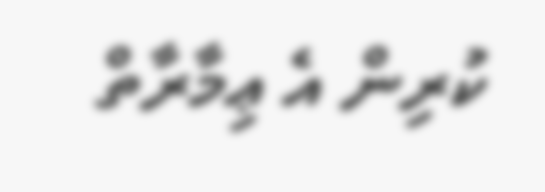ކުރިން އެ ޢިމާރާތް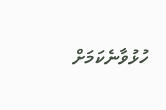ހުޅުވާނެކަމަށް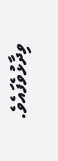ވިދާޅުވެފައެވެ.